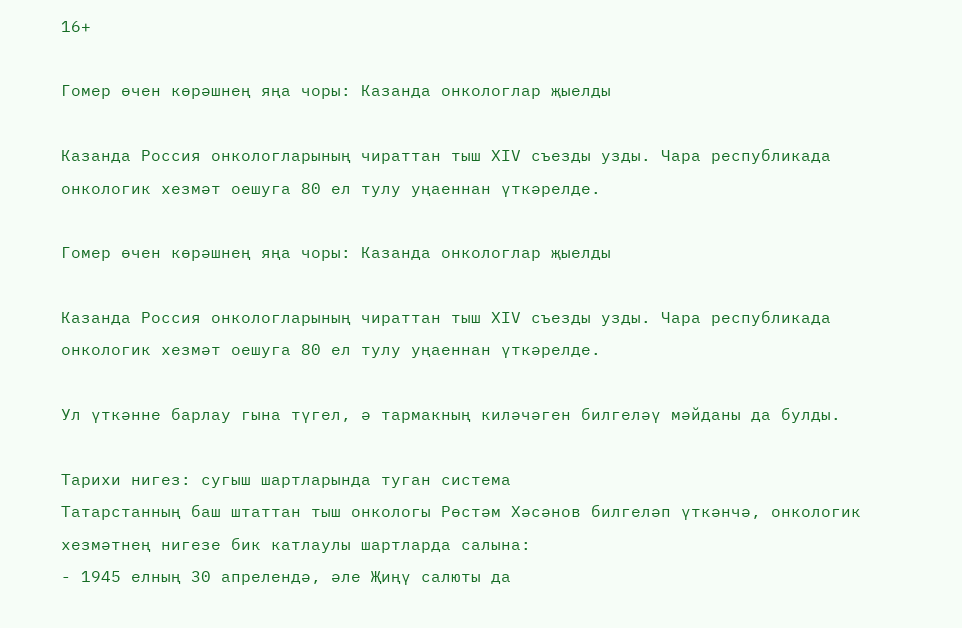16+

Гомер өчен көрәшнең яңа чоры: Казанда онкологлар җыелды

Казанда Россия онкологларының чираттан тыш XIV съезды узды. Чара республикада онкологик хезмәт оешуга 80 ел тулу уңаеннан үткәрелде.

Гомер өчен көрәшнең яңа чоры: Казанда онкологлар җыелды

Казанда Россия онкологларының чираттан тыш XIV съезды узды. Чара республикада онкологик хезмәт оешуга 80 ел тулу уңаеннан үткәрелде.

Ул үткәнне барлау гына түгел, ә тармакның киләчәген билгеләү мәйданы да булды.

Тарихи нигез: сугыш шартларында туган система
Татарстанның баш штаттан тыш онкологы Рөстәм Хәсәнов билгеләп үткәнчә, онкологик хезмәтнең нигезе бик катлаулы шартларда салына:
- 1945 елның 30 апрелендә, әле Җиңү салюты да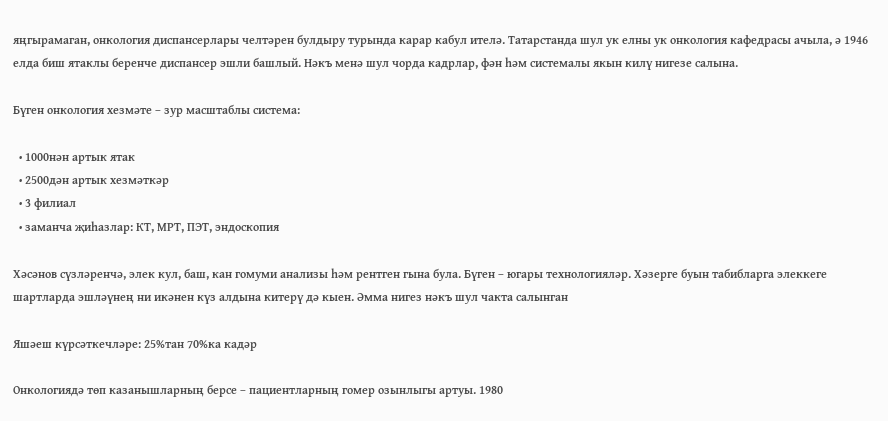яңгырамаган, онкология диспансерлары челтәрен булдыру турында карар кабул ителә. Татарстанда шул ук елны ук онкология кафедрасы ачыла, ә 1946 елда биш ятаклы беренче диспансер эшли башлый. Нәкъ менә шул чорда кадрлар, фән һәм системалы якын килү нигезе салына.

Бүген онкология хезмәте – зур масштаблы система:

  • 1000нән артык ятак
  • 2500дән артык хезмәткәр
  • 3 филиал
  • заманча җиһазлар: КТ, МРТ, ПЭТ, эндоскопия

Хәсәнов сүзләренчә, элек кул, баш, кан гомуми анализы һәм рентген гына була. Бүген – югары технологияләр. Хәзерге буын табибларга элеккеге шартларда эшләүнең ни икәнен күз алдына китерү дә кыен. Әмма нигез нәкъ шул чакта салынган

Яшәеш күрсәткечләре: 25%тан 70%ка кадәр

Онкологиядә төп казанышларның берсе – пациентларның гомер озынлыгы артуы. 1980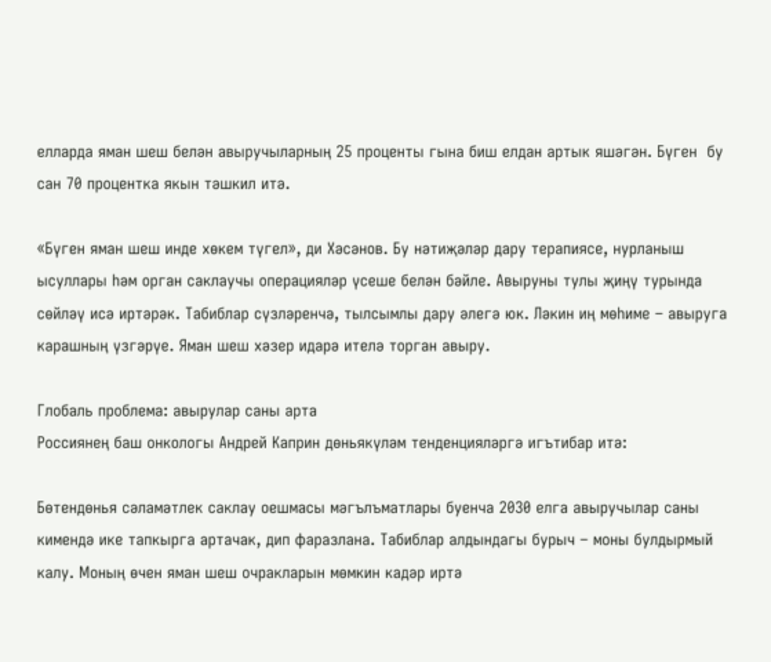елларда яман шеш белән авыручыларның 25 проценты гына биш елдан артык яшәгән. Бүген  бу сан 70 процентка якын тәшкил итә.

«Бүген яман шеш инде хөкем түгел», ди Хәсәнов. Бу нәтиҗәләр дару терапиясе, нурланыш ысуллары һәм орган саклаучы операцияләр үсеше белән бәйле. Авыруны тулы җиңү турында сөйләү исә иртәрәк. Табиблар сүзләренчә, тылсымлы дару әлегә юк. Ләкин иң мөһиме – авыруга карашның үзгәрүе. Яман шеш хәзер идарә ителә торган авыру.

Глобаль проблема: авырулар саны арта
Россиянең баш онкологы Андрей Каприн дөньякүләм тенденцияләргә игътибар итә:

Бөтендөнья сәламәтлек саклау оешмасы мәгълъматлары буенча 2030 елга авыручылар саны кимендә ике тапкырга артачак, дип фаразлана. Табиблар алдындагы бурыч – моны булдырмый калу. Моның өчен яман шеш очракларын мөмкин кадәр иртә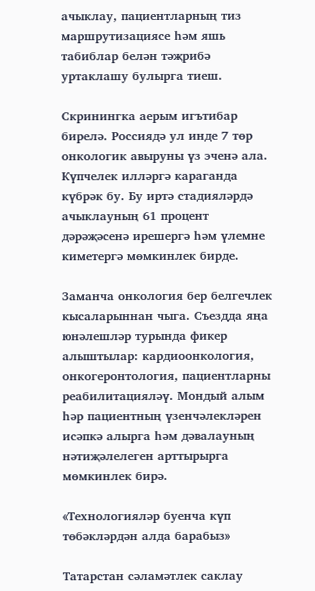ачыклау, пациентларның тиз маршрутизациясе һәм яшь табиблар белән тәҗрибә уртаклашу булырга тиеш.

Скринингка аерым игътибар бирелә. Россиядә ул инде 7 төр онкологик авыруны үз эченә ала. Күпчелек илләргә караганда күбрәк бу. Бу иртә стадияләрдә ачыклауның 61 процент дәрәҗәсенә ирешергә һәм үлемне киметергә мөмкинлек бирде.

Заманча онкология бер белгечлек кысаларыннан чыга. Съездда яңа юнәлешләр турында фикер алыштылар: кардиоонкология, онкогеронтология, пациентларны реабилитацияләү. Мондый алым һәр пациентның үзенчәлекләрен исәпкә алырга һәм дәвалауның нәтиҗәлелеген арттырырга мөмкинлек бирә.

«Технологияләр буенча күп төбәкләрдән алда барабыз»

Татарстан сәламәтлек саклау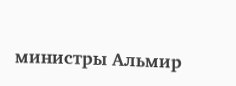министры Альмир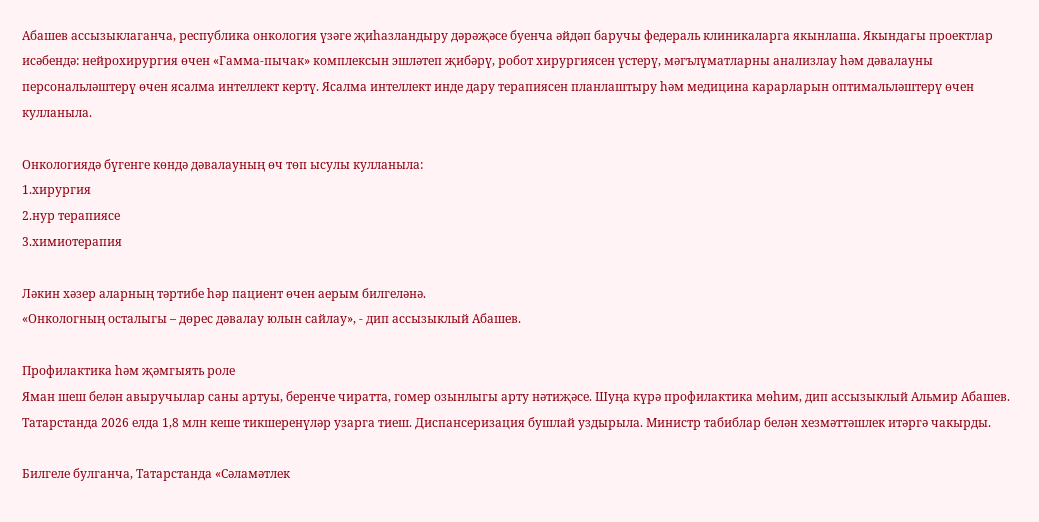Абашев ассызыклаганча, республика онкология үзәге җиһазландыру дәрәҗәсе буенча әйдәп баручы федераль клиникаларга якынлаша. Якындагы проектлар исәбендә: нейрохирургия өчен «Гамма-пычак» комплексын эшләтеп җибәрү, робот хирургиясен үстерү, мәгълүматларны анализлау һәм дәвалауны персональләштерү өчен ясалма интеллект кертү. Ясалма интеллект инде дару терапиясен планлаштыру һәм медицина карарларын оптимальләштерү өчен кулланыла.

Онкологиядә бүгенге көндә дәвалауның өч төп ысулы кулланыла:
1.хирургия
2.нур терапиясе
3.химиотерапия

Ләкин хәзер аларның тәртибе һәр пациент өчен аерым билгеләнә.
«Онкологның осталыгы – дөрес дәвалау юлын сайлау», - дип ассызыклый Абашев.

Профилактика һәм җәмгыять роле
Яман шеш белән авыручылар саны артуы, беренче чиратта, гомер озынлыгы арту нәтиҗәсе. Шуңа күрә профилактика мөһим, дип ассызыклый Альмир Абашев. Татарстанда 2026 елда 1,8 млн кеше тикшеренүләр узарга тиеш. Диспансеризация бушлай уздырыла. Министр табиблар белән хезмәттәшлек итәргә чакырды.

Билгеле булганча, Татарстанда «Сәламәтлек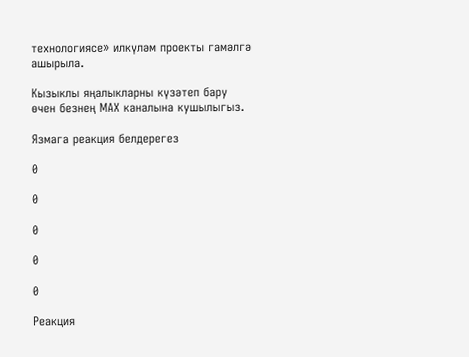технологиясе» илкүләм проекты гамәлгә ашырыла.

Кызыклы яңалыкларны күзәтеп бару өчен безнең МАХ каналына кушылыгыз.

Язмага реакция белдерегез

0

0

0

0

0

Реакция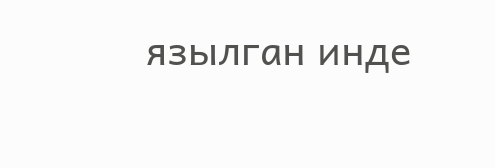язылган инде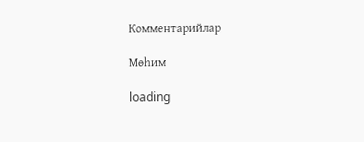Комментарийлар

Мөһим

loading